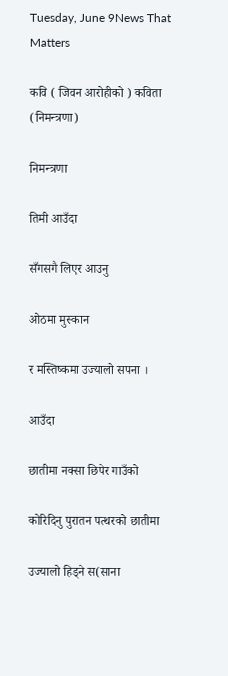Tuesday, June 9News That Matters

कवि ( जिवन आरोहीको ) कविता (निमन्त्रणा)

निमन्त्रणा

तिमी आउँदा

सँगसगै लिएर आउनु

ओठमा मुस्कान

र मस्तिष्कमा उज्यालो सपना ।

आउँदा

छातीमा नक्सा छिपेर गाउँको

कोरिदिनु पुरातन पत्थरको छातीमा

उज्यालो हिड्ने स(साना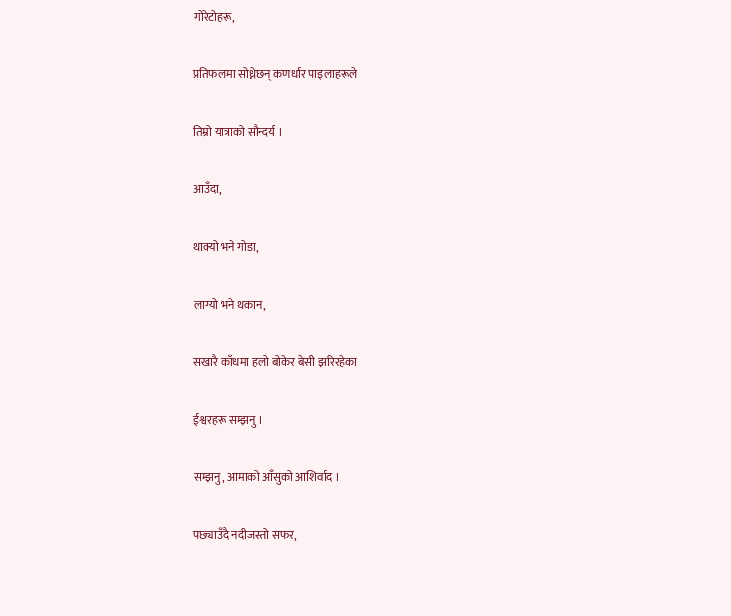गोरेटोहरू,

प्रतिफलमा सोध्नेछन् कणर्धार पाइलाहरूले

तिम्रो यात्राको सौन्दर्य ।

आउँदा,

थाक्यो भने गोडा,

लाग्यो भने थकान,

सखारै काँधमा हलो बोकेर बेसी झरिरहेका

ईश्वरहरू सम्झनु ।

सम्झनु, आमाको आँसुको आशिर्वाद ।

पछ्याउँदै नदीजस्तो सफर,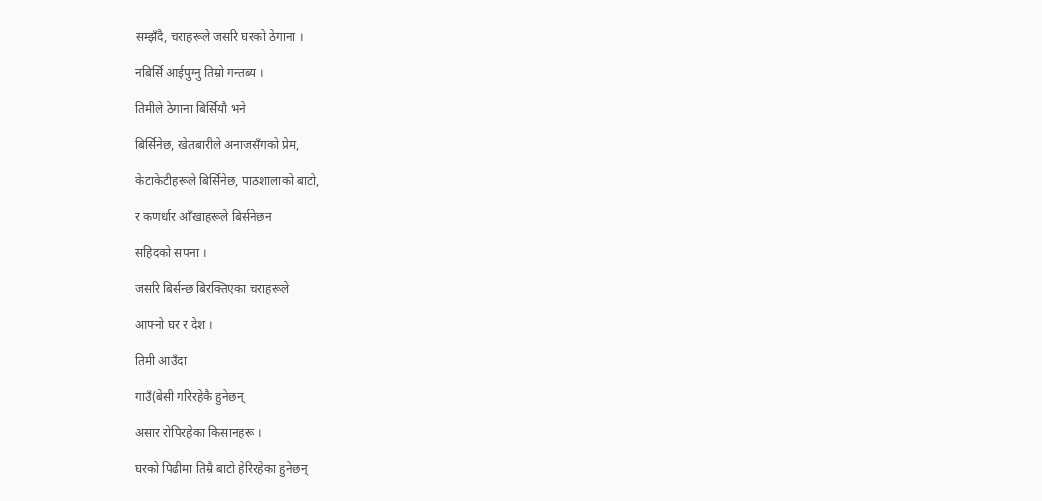सम्झँदै, चराहरूले जसरि घरको ठेगाना ।

नबिर्सि आईपुग्नु तिम्रो गन्तब्य ।

तिमीले ठेगाना बिर्सियौ भने

बिर्सिनेछ, खेतबारीले अनाजसँगको प्रेम,

केटाकेटीहरूले बिर्सिनेछ, पाठशालाको बाटो,

र कणर्धार आँखाहरूले बिर्सनेछन

सहिदको सपना ।

जसरि बिर्सन्छ बिरक्तिएका चराहरूले

आफ्नो घर र देश ।

तिमी आउँदा

गाउँ(बेसी गरिरहेकै हुनेछन्

असार रोपिरहेका किसानहरू ।

घरको पिढीमा तिम्रै बाटो हेरिरहेका हुनेछन्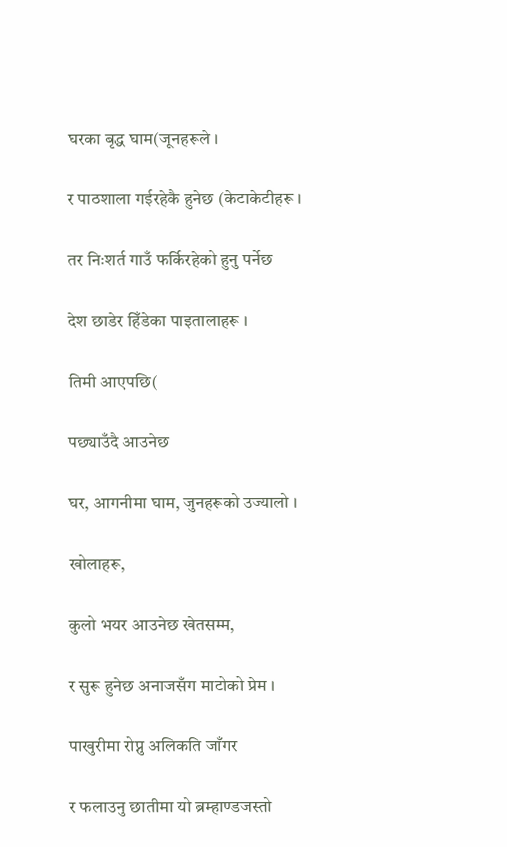घरका बृद्ध घाम(जूनहरूले ।

र पाठशाला गईरहेकै हुनेछ (केटाकेटीहरू ।

तर निःशर्त गाउँ फर्किरहेको हुनु पर्नेछ

देश छाडेर हिँडेका पाइतालाहरू ।

तिमी आएपछि(

पछ्याउँदै आउनेछ

घर, आगनीमा घाम, जुनहरूको उज्यालो ।

खोलाहरू,

कुलो भयर आउनेछ खेतसम्म,

र सुरू हुनेछ अनाजसँग माटोको प्रेम ।

पाखुरीमा रोप्नु अलिकति जाँगर

र फलाउनु छातीमा यो ब्रम्हाण्डजस्तो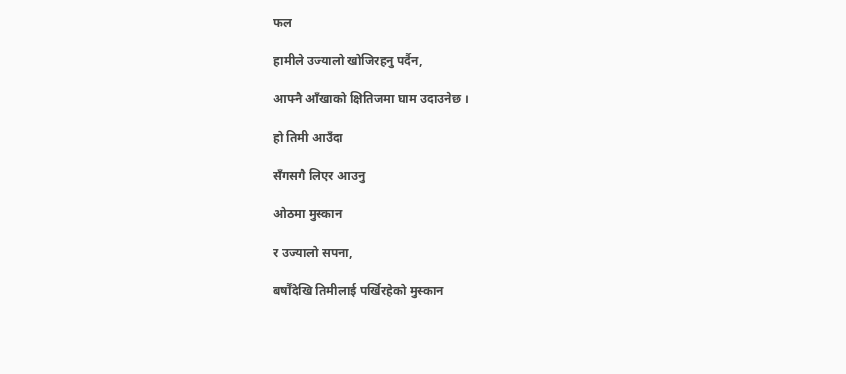फल

हामीले उज्यालो खोजिरहनु पर्दैन,

आफ्नै आँखाको क्षितिजमा घाम उदाउनेछ ।

हो तिमी आउँदा

सँगसगै लिएर आउनु

ओठमा मुस्कान

र उज्यालो सपना,

बर्षौंदेखि तिमीलाई पर्खिरहेको मुस्कान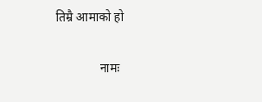तिम्रै आमाको हो

              नामः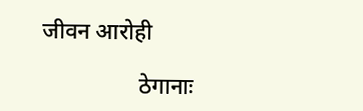जीवन आरोही

                 ठेगानाः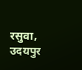रसुवा, उदयपुर